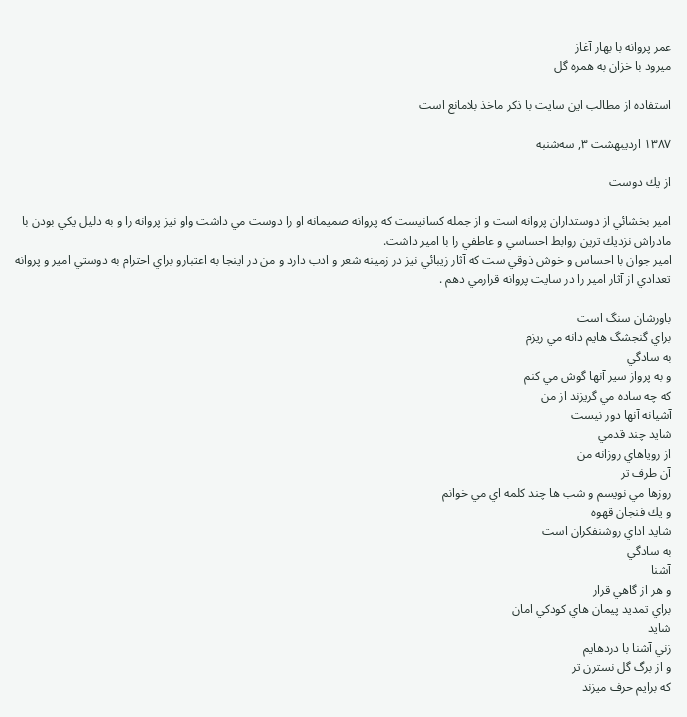عمر پروانه با بهار آغاز
میرود با خزان به همره گل

استفاده از مطالب این سایت با ذکر ماخذ بلامانع است

۱۳۸۷ اردیبهشت ۳, سه‌شنبه

از يك دوست

امير بخشائي از دوستداران پروانه است و از جمله كسانيست كه پروانه صميمانه او را دوست مي داشت واو نيز پروانه را و به دليل يكي بودن با مادراش نزديك ترين روابط احساسي و عاطفي را با امير داشت.
امير جوان با احساس و خوش ذوقي ست كه آثار زيبائي نيز در زمينه شعر و ادب دارد و من در اينجا به اعتبارو براي احترام به دوستي امير و پروانه تعدادي از آثار امير را در سايت پروانه قرارمي دهم .

باورشان سنگ است
براي گنجشگ هايم دانه مي ريزم
به سادگي
و به پرواز سير آنها گوش مي كنم
كه چه ساده مي گريزند از من
آشيانه آنها دور نيست
شايد چند قدمي
از روياهاي روزانه من
آن طرف تر
روزها مي نويسم و شب ها چند كلمه اي مي خوانم
و يك فنجان قهوه
شايد اداي روشنفكران است
به سادگي
آشنا
و هر از گاهي قرار
براي تمديد پيمان هاي كودكي امان
شايد
زني آشنا با دردهايم
و از برگ گل نسترن تر
كه برايم حرف ميزند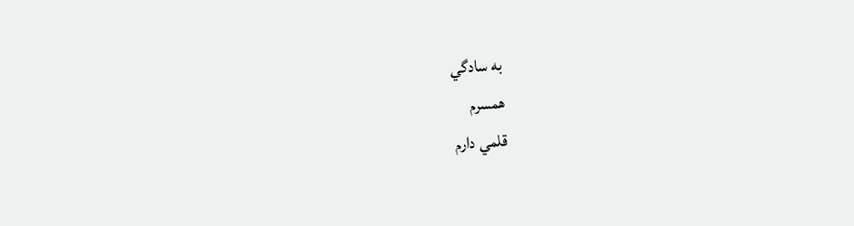به سادگي
همسرم
قلمي دارم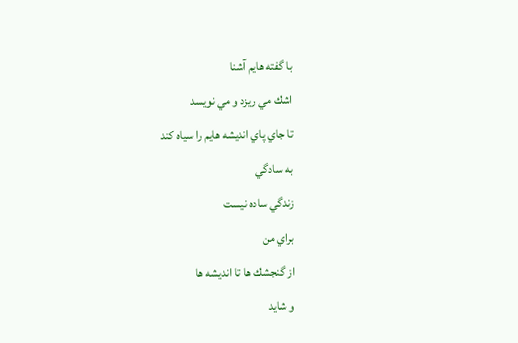با گفته هايم آشنا
اشك مي ريزد و مي نويسد
تا جاي پاي انديشه هايم را سياه كند
به سادگي
زندگي ساده نيست
براي من
از گنجشك ها تا انديشه ها
و شايد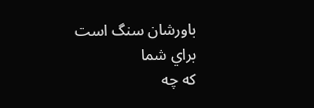باورشان سنگ است
براي شما
كه چه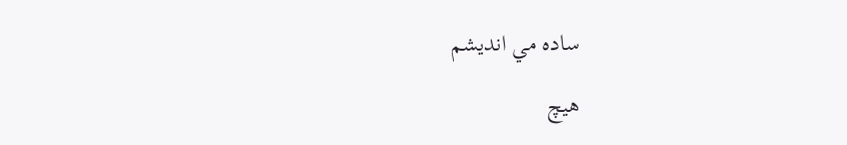ساده مي انديشم

هیچ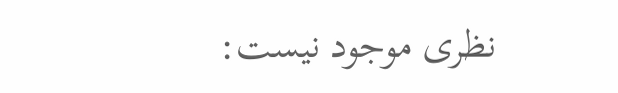نظری موجود نیست: